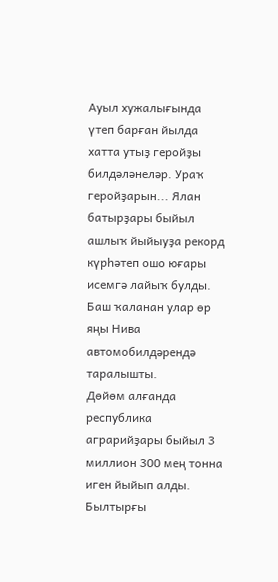Ауыл хужалығында үтеп барған йылда хатта утыҙ геройҙы билдәләнеләр. Ураҡ геройҙарын... Ялан батырҙары быйыл ашлыҡ йыйыуҙа рекорд күрһәтеп ошо юғары исемгә лайыҡ булды. Баш ҡаланан улар өр яңы Нива автомобилдәрендә таралышты.
Дөйөм алғанда республика аграрийҙары быйыл 3 миллион 300 мең тонна иген йыйып алды. Былтырғы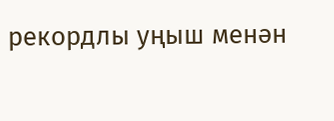рекордлы уңыш менән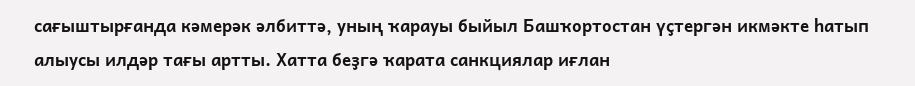сағыштырғанда кәмерәк әлбиттә, уның ҡарауы быйыл Башҡортостан үҫтергән икмәкте һатып алыусы илдәр тағы артты. Хатта беҙгә ҡарата санкциялар иғлан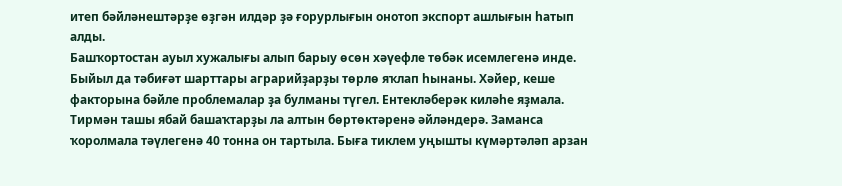итеп бәйләнештәрҙе өҙгән илдәр ҙә ғорурлығын онотоп экспорт ашлығын һатып алды.
Башҡортостан ауыл хужалығы алып барыу өсөн хәүефле төбәк исемлегенә инде. Быйыл да тәбиғәт шарттары аграрийҙарҙы төрлө яҡлап һынаны. Хәйер, кеше факторына бәйле проблемалар ҙа булманы түгел. Ентекләберәк киләһе яҙмала.
Тирмән ташы ябай башаҡтарҙы ла алтын бөртөктәренә әйләндерә. Заманса ҡоролмала тәүлегенә 40 тонна он тартыла. Быға тиклем уңышты күмәртәләп арзан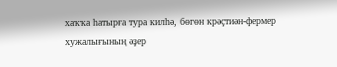хаҡҡа һатырға тура килһә, бөгөн крәҫтиән-фермер хужалығының әҙер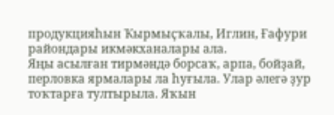продукцияһын Ҡырмыҫҡалы, Иглин, Ғафури райондары икмәкханалары ала.
Яңы асылған тирмәндә борсаҡ, арпа, бойҙай, перловка ярмалары ла һуғыла. Улар әлегә ҙур тоҡтарға тултырыла. Яҡын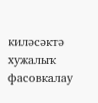киләсәктә хужалыҡ фасовкалау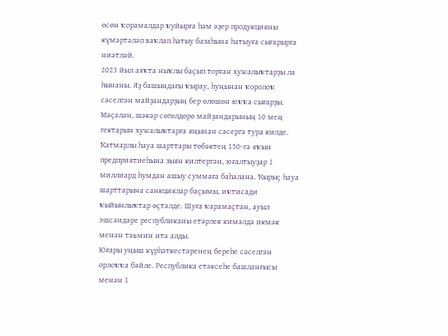өсөн ҡорамалдар ҡуйырға һәм әҙер продукцияны күмәртәләп ваҡлап һатыу базаһына һатыуға сығарырға ниәтләй.
2023 йыл аяҡта ныҡлы баҫып торған хужалыҡтарҙы ла һынаны. Яҙ башындағы ҡырау, һуңынан ҡоролоҡ сәселгән майҙандарҙың бер өлөшөн юҡҡа сығарҙы. Мәҫәлән, шәкәр сөгөлдөрө майҙандарының 10 мең гектарын хужалыҡтарға яңынан сәсергә тура килде. Ҡатмарлы һауа шарттары төбәктең 150-гә яҡын предприятиеһына зыян килтергән, юғалтыуҙар 1 миллиард һумдан ашыу суммаға баһалана. Ҡырыҫ һауа шарттарына санкциялар баҫымы, иҡтисади ҡыйынлыҡтар өҫтәлде. Шуға ҡарамаҫтан, ауыл эшсәндәре республиканы етәрлек кимәлдә икмәк менән тәьмин итә алды.
Юғары уңыш күрһәткестәренең береһе сәселгән орлоҡҡа бәйле. Республика етәксеһе башланғысы менән 1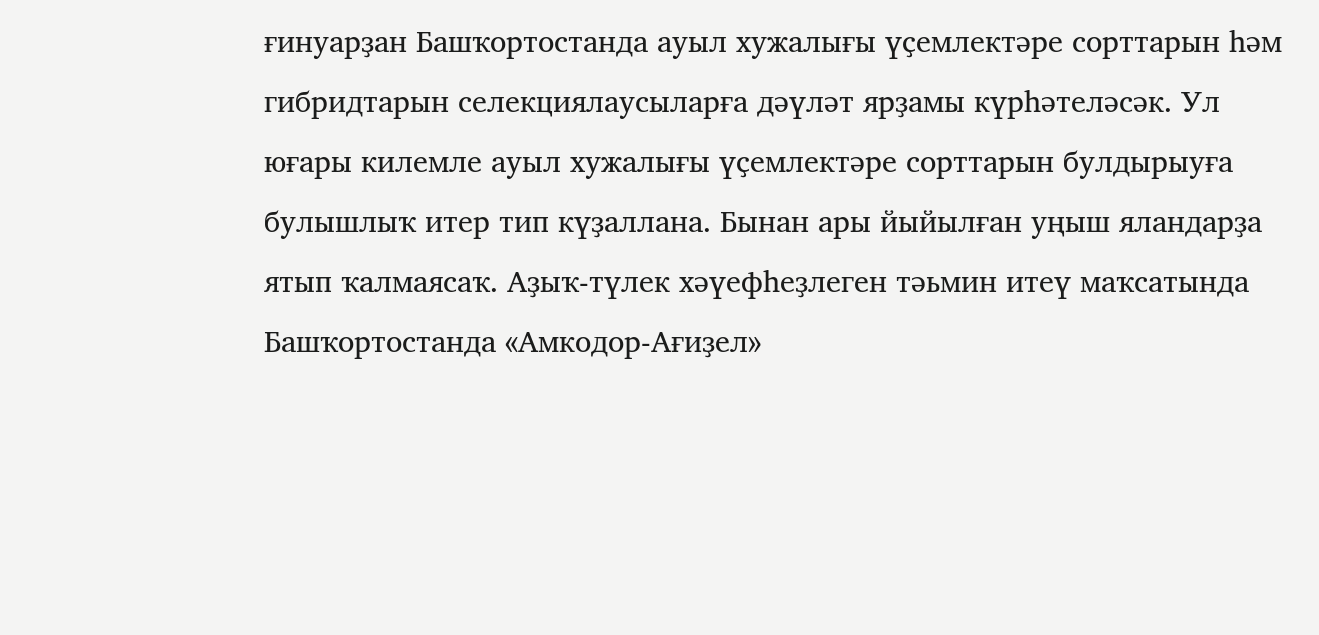ғинуарҙан Башҡортостанда ауыл хужалығы үҫемлектәре сорттарын һәм гибридтарын селекциялаусыларға дәүләт ярҙамы күрһәтеләсәк. Ул юғары килемле ауыл хужалығы үҫемлектәре сорттарын булдырыуға булышлыҡ итер тип күҙаллана. Бынан ары йыйылған уңыш яландарҙа ятып ҡалмаясаҡ. Аҙыҡ-түлек хәүефһеҙлеген тәьмин итеү маҡсатында Башҡортостанда «Амкодор-Ағиҙел»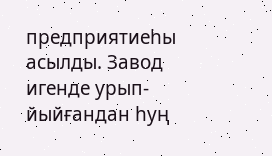предприятиеһы асылды. Завод игенде урып-йыйғандан һуң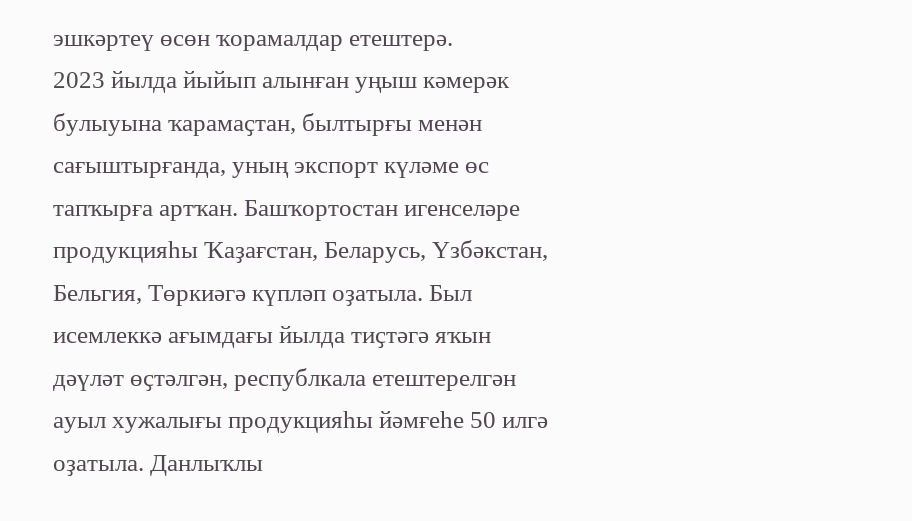эшкәртеү өсөн ҡорамалдар етештерә.
2023 йылда йыйып алынған уңыш кәмерәк булыуына ҡарамаҫтан, былтырғы менән сағыштырғанда, уның экспорт күләме өс тапҡырға артҡан. Башҡортостан игенселәре продукцияһы Ҡаҙағстан, Беларусь, Үзбәкстан, Бельгия, Төркиәгә күпләп оҙатыла. Был исемлеккә ағымдағы йылда тиҫтәгә яҡын дәүләт өҫтәлгән, республкала етештерелгән ауыл хужалығы продукцияһы йәмғеһе 50 илгә оҙатыла. Данлыҡлы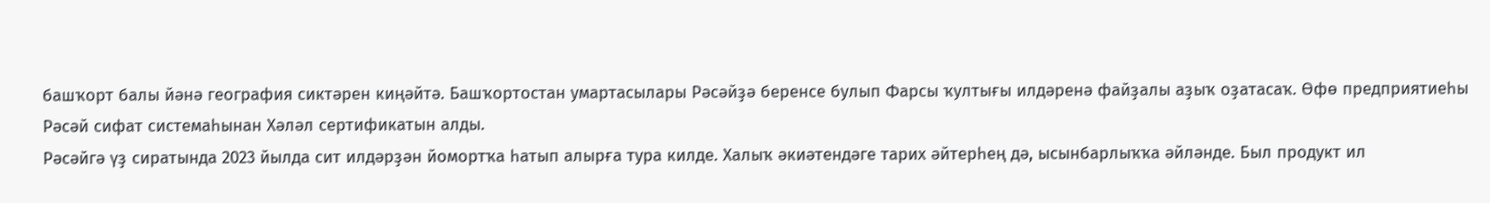башҡорт балы йәнә география сиктәрен киңәйтә. Башҡортостан умартасылары Рәсәйҙә беренсе булып Фарсы ҡултығы илдәренә файҙалы аҙыҡ оҙатасаҡ. Өфө предприятиеһы Рәсәй сифат системаһынан Хәләл сертификатын алды.
Рәсәйгә үҙ сиратында 2023 йылда сит илдәрҙән йомортҡа һатып алырға тура килде. Халыҡ әкиәтендәге тарих әйтерһең дә, ысынбарлыҡҡа әйләнде. Был продукт ил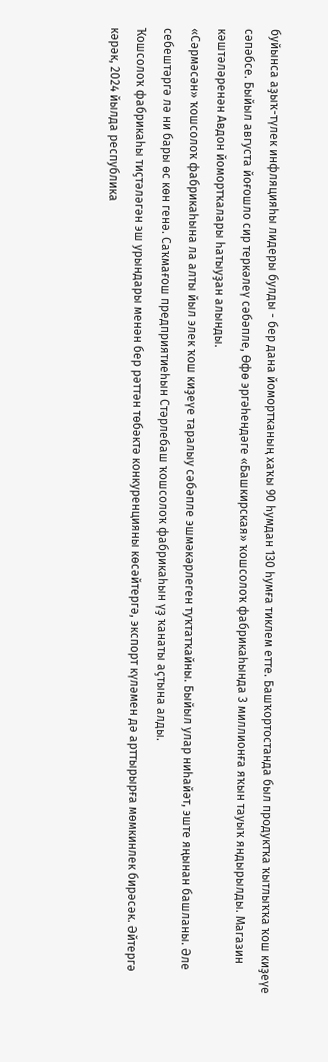буйынса аҙыҡ-түлек инфляцияһы лидеры булды - бер дана йомортҡаның хаҡы 90 һумдан 130 һумға тиклем етте. Башҡортостанда был продуктҡа ҡытлыҡҡа ҡош киҙеүе сәпәбсе. Быйыл августа йоғошло сир теркәлеү сәбәпле, Өфө эргәһендәге «Башкирская» ҡошсолоҡ фабрикаһында 3 миллионға яҡын тауыҡ яндырылды. Магазин кәштәләренән Авдон йомортҡалары һатыуҙан алынды.
«Сәрмәсән» ҡошсолоҡ фабрикаһына ла алты йыл элек ҡош киҙеүе таралыу сәбәпле эшмәкәрлеген туҡтатҡайны. Быйыл улар ниһайәт, эште яңынан башланы. Әле себештәргә лә ни бары өс көн генә. Саҡмағош предприятиеһын Стәрлебаш ҡошсолоҡ фабрикаһын үҙ ҡанаты аҫтына алды.
Ҡошсолоҡ фабрикаһы тиҫтәләгән эш урындары менән бер рәттән төбәктә конкуренцияны көсәйтергә, экспорт күләмен дә арттырырға мөмкинлек бирәсәк. Әйтергә кәрәк, 2024 йылда республика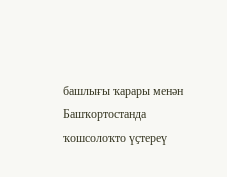башлығы ҡарары менән Башҡортостанда ҡошсолоҡто үҫтереү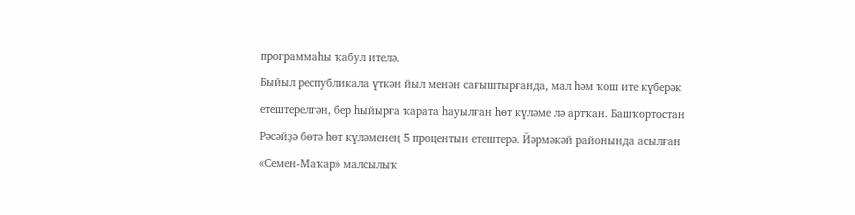программаһы ҡабул ителә.
Быйыл республикала үткән йыл менән сағыштырғанда, мал һәм ҡош ите күберәк етештерелгән, бер һыйырға ҡарата һауылған һөт күләме лә артҡан. Башҡортостан Рәсәйҙә бөтә һөт күләменең 5 процентын етештерә. Йәрмәкәй районында асылған «Семен-Маҡар» малсылыҡ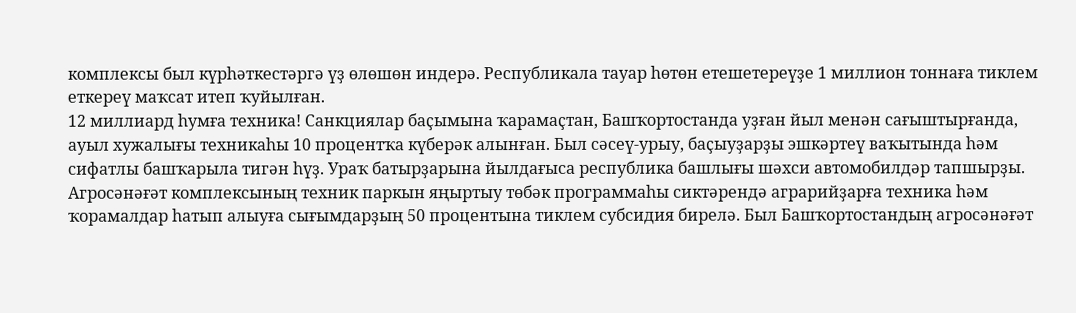комплексы был күрһәткестәргә үҙ өлөшөн индерә. Республикала тауар һөтөн етешетереүҙе 1 миллион тоннаға тиклем еткереү маҡсат итеп ҡуйылған.
12 миллиард һумға техника! Санкциялар баҫымына ҡарамаҫтан, Башҡортостанда уҙған йыл менән сағыштырғанда, ауыл хужалығы техникаһы 10 процентҡа күберәк алынған. Был сәсеү-урыу, баҫыуҙарҙы эшкәртеү ваҡытында һәм сифатлы башҡарыла тигән һүҙ. Ураҡ батырҙарына йылдағыса республика башлығы шәхси автомобилдәр тапшырҙы.
Агросәнәғәт комплексының техник паркын яңыртыу төбәк программаһы сиктәрендә аграрийҙарға техника һәм ҡорамалдар һатып алыуға сығымдарҙың 50 процентына тиклем субсидия бирелә. Был Башҡортостандың агросәнәғәт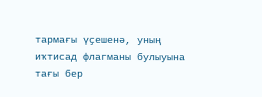тармағы үҫешенә, уның иҡтисад флагманы булыуына тағы бер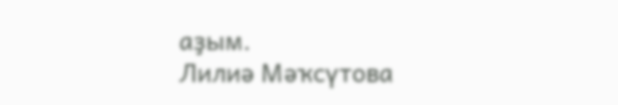аҙым.
Лилиә Мәҡсүтова